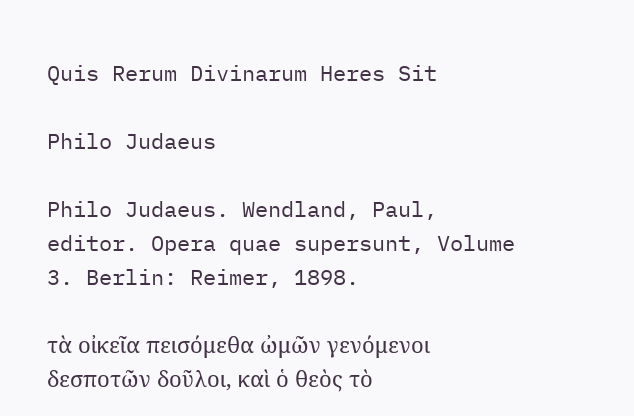Quis Rerum Divinarum Heres Sit

Philo Judaeus

Philo Judaeus. Wendland, Paul, editor. Opera quae supersunt, Volume 3. Berlin: Reimer, 1898.

τὰ οἰκεῖα πεισόμεθα ὠμῶν γενόμενοι δεσποτῶν δοῦλοι, καὶ ὁ θεὸς τὸ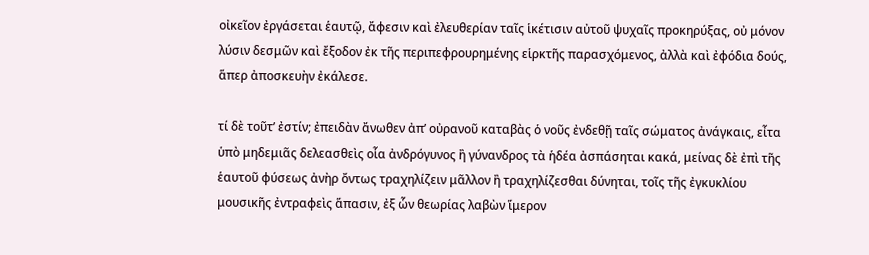οἰκεῖον ἐργάσεται ἑαυτῷ, ἄφεσιν καὶ ἐλευθερίαν ταῖς ἱκέτισιν αὐτοῦ ψυχαῖς προκηρύξας, οὐ μόνον λύσιν δεσμῶν καὶ ἔξοδον ἐκ τῆς περιπεφρουρημένης εἱρκτῆς παρασχόμενος, ἀλλὰ καὶ ἐφόδια δούς, ἅπερ ἀποσκευὴν ἐκάλεσε.

τί δὲ τοῦτ’ ἐστίν; ἐπειδὰν ἄνωθεν ἀπ’ οὐρανοῦ καταβὰς ὁ νοῦς ἐνδεθῇ ταῖς σώματος ἀνάγκαις, εἶτα ὑπὸ μηδεμιᾶς δελεασθεὶς οἷα ἀνδρόγυνος ἢ γύνανδρος τὰ ἡδέα ἀσπάσηται κακά, μείνας δὲ ἐπὶ τῆς ἑαυτοῦ φύσεως ἀνὴρ ὄντως τραχηλίζειν μᾶλλον ἢ τραχηλίζεσθαι δύνηται, τοῖς τῆς ἐγκυκλίου μουσικῆς ἐντραφεὶς ἅπασιν, ἐξ ὧν θεωρίας λαβὼν ἵμερον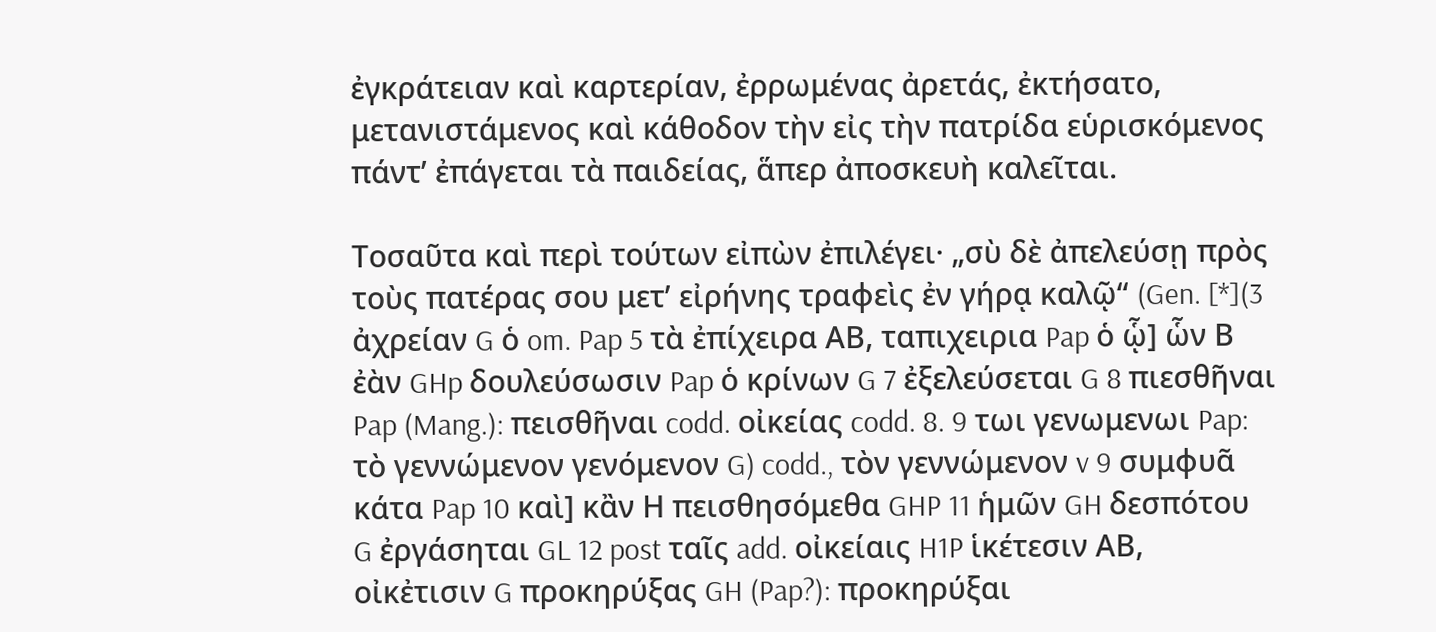ἐγκράτειαν καὶ καρτερίαν, ἐρρωμένας ἀρετάς, ἐκτήσατο, μετανιστάμενος καὶ κάθοδον τὴν εἰς τὴν πατρίδα εὑρισκόμενος πάντ’ ἐπάγεται τὰ παιδείας, ἅπερ ἀποσκευὴ καλεῖται.

Τοσαῦτα καὶ περὶ τούτων εἰπὼν ἐπιλέγει· „σὺ δὲ ἀπελεύσῃ πρὸς τοὺς πατέρας σου μετ’ εἰρήνης τραφεὶς ἐν γήρᾳ καλῷ“ (Gen. [*](3 ἀχρείαν G ὁ om. Pap 5 τὰ ἐπίχειρα ΑΒ, ταπιχειρια Pap ὁ ᾧ] ὧν Β ἐὰν GHp δουλεύσωσιν Pap ὁ κρίνων G 7 ἐξελεύσεται G 8 πιεσθῆναι Pap (Mang.): πεισθῆναι codd. οἰκείας codd. 8. 9 τωι γενωμενωι Pap: τὸ γεννώμενον γενόμενον G) codd., τὸν γεννώμενον v 9 συμφυᾶ κάτα Pap 10 καὶ] κἂν Η πεισθησόμεθα GHP 11 ἡμῶν GH δεσπότου G ἐργάσηται GL 12 post ταῖς add. οἰκείαις H1P ἱκέτεσιν ΑΒ, οἰκἐτισιν G προκηρύξας GH (Pap?): προκηρύξαι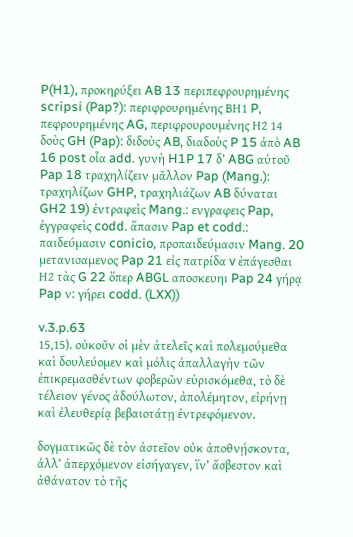P(H1), προκηρύξει AB 13 περιπεφρουρημένης scripsi (Pap?): περιφρουρημένης ΒΗ1 P, πεφρουρημένης AG, περιφρουρουμένης Η2 14 δοὺς GH (Pap): διδοὺς AB, διαδοὺς P 15 ἀπὸ AB 16 post οἷα add. γυνὴ H1P 17 δ’ ABG αὐτοῦ Pap 18 τραχηλίζειν μᾶλλον Pap (Mang.): τραχηλίζων GHP, τραχηλιάζων AB δύναται GH2 19) ἐντραφεὶς Mang.: ενγραφεις Pap, ἐγγραφεὶς codd. ἅπασιν Pap et codd.: παιδεύμασιν conicio, προπαιδεύμασιν Mang. 20 μετανισαμενος Pap 21 εἰς πατρίδα v ἐπάγεσθαι Η2 τὰς G 22 ὅπερ ABGL αποσκευηι Pap 24 γήρᾳ Pap ν: γήρει codd. (LXX))

v.3.p.63
15,15). οὐκοῦν οἱ μὲν ἀτελεῖς καὶ πολεμούμεθα καὶ δουλεύομεν καὶ μόλις ἀπαλλαγὴν τῶν ἐπικρεμασθέντων φοβερῶν εὑρισκόμεθα, τὸ δὲ τέλειον γένος ἀδούλωτον, ἀπολέμητον, εἰρήνῃ καὶ ἐλευθερίᾳ βεβαιοτάτῃ ἐντρεφόμενον.

δογματικῶς δὲ τὸν ἀστεῖον οὐκ ἀποθνῄσκοντα, ἀλλ’ ἀπερχόμενον εἰσήγαγεν, ἵν’ ἄσβεστον καὶ ἀθάνατον τὸ τῆς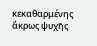κεκαθαρμένης ἄκρως ψυχῆς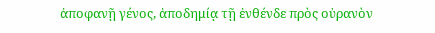ἀποφανῇ γένος, ἀποδημίᾳ τῇ ἐνθένδε πρὸς οὐρανὸν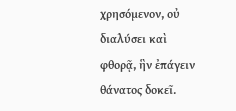χρησόμενον, οὐ διαλύσει καὶ φθορᾷ, ἣν ἐπάγειν θάνατος δοκεῖ.